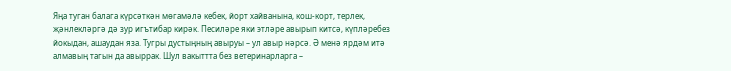Яңа туган балага күрсәткән мөгамәлә кебек, йорт хайванына, кош-корт, терлек, җәнлекләргә дә зур игътибар кирәк. Песиләре яки этләре авырып китсә, күпләребез йокыдан, ашаудан яза. Тугры дустыңның авыруы – ул авыр нәрсә. Ә менә ярдәм итә алмавың тагын да авыррак. Шул вакыттта без ветеринарларга –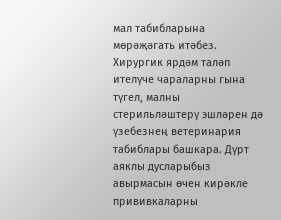мал табибларына мөрәҗәгать итәбез. Хирургик ярдәм таләп ителүче чараларны гына түгел, малны стерильләштерү эшләрен дә үзебезнең ветеринария табиблары башкара. Дүрт аяклы дусларыбыз авырмасын өчен кирәкле прививкаларны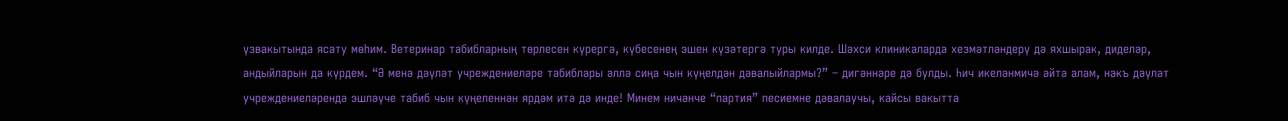үзвакытында ясату мөһим. Ветеринар табибларның төрлесен күрергә, күбесенең эшен күзәтергә туры килде. Шәхси клиникаларда хезмәтләндерү дә яхшырак, диделәр, андыйларын да күрдем. “Ә менә дәүләт учреждениеләре табиблары әллә сиңа чын күңелдән дәвалыйлармы?” – дигәннәре дә булды. Һич икеләнмичә әйтә алам, нәкъ дәүләт учреждениеләрендә эшләүче табиб чын күңеленнән ярдәм итә дә инде! Минем ничәнче “партия” песиемне дәвалаучы, кайсы вакытта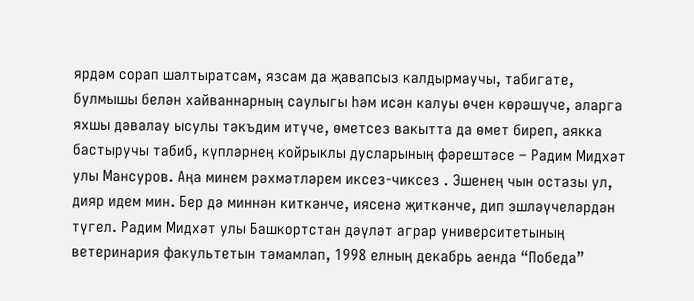ярдәм сорап шалтыратсам, язсам да җавапсыз калдырмаучы, табигате, булмышы белән хайваннарның саулыгы һәм исән калуы өчен көрәшүче, аларга яхшы дәвалау ысулы тәкъдим итүче, өметсез вакытта да өмет биреп, аякка бастыручы табиб, күпләрнең койрыклы дусларының фәрештәсе – Радим Мидхәт улы Мансуров. Аңа минем рәхмәтләрем иксез-чиксез . Эшенең чын остазы ул, дияр идем мин. Бер дә миннән киткәнче, иясенә җиткәнче, дип эшләүчеләрдән түгел. Радим Мидхәт улы Башкортстан дәүләт аграр университетының ветеринария факультетын тәмамлап, 1998 елның декабрь аенда “Победа”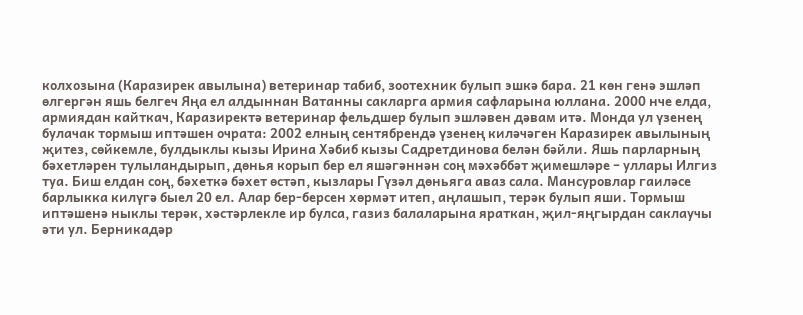колхозына (Каразирек авылына) ветеринар табиб, зоотехник булып эшкә бара. 21 көн генә эшләп өлгергән яшь белгеч Яңа ел алдыннан Ватанны сакларга армия сафларына юллана. 2000 нче елда, армиядан кайткач, Каразиректә ветеринар фельдшер булып эшләвен дәвам итә. Монда ул үзенең булачак тормыш иптәшен очрата: 2002 елның сентябрендә үзенең киләчәген Каразирек авылының җитез, сөйкемле, булдыклы кызы Ирина Хәбиб кызы Садретдинова белән бәйли. Яшь парларның бәхетләрен тулыландырып, дөнья корып бер ел яшәгәннән соң мәхәббәт җимешләре – уллары Илгиз туа. Биш елдан соң, бәхеткә бәхет өстәп, кызлары Гүзәл дөньяга аваз сала. Мансуровлар гаиләсе барлыкка килүгә быел 20 ел. Алар бер-берсен хөрмәт итеп, аңлашып, терәк булып яши. Тормыш иптәшенә ныклы терәк, хәстәрлекле ир булса, газиз балаларына яраткан, җил-яңгырдан саклаучы әти ул. Берникадәр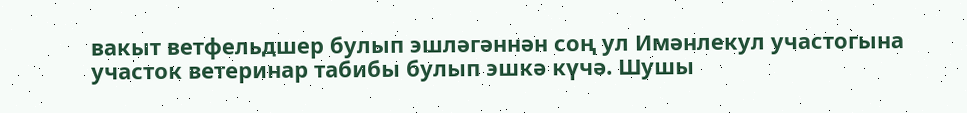вакыт ветфельдшер булып эшләгәннән соң ул Имәнлекул участогына участок ветеринар табибы булып эшкә күчә. Шушы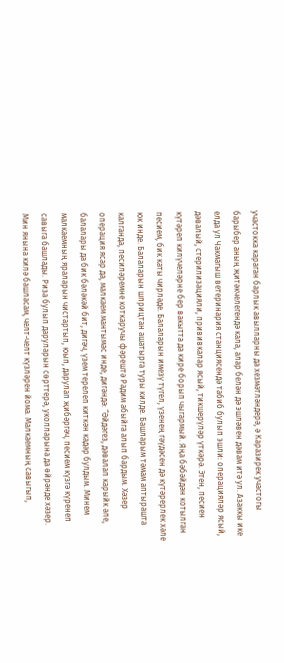участокка караган барлык авылларны да хезмәтләндерә, ә Каразирек участогы барыбер аның җитәкчелегендә кала, алар белән дә эшләвен дәвам итә ул. Азаккы ике елда ул Чакмагыш ветеринария станциясендә табиб булып эшли: операцияләр ясый, дәвалый, стерилизацияли, прививкалар ясый, тикшерүләр үткәрә. Этен, песиен күтәреп килүчеләрне бер вакытта да кире борып чыгармый. Яңа бәбәйдән котылган песием, бик каты чирләде. Балаларын имезү түгел, үзенең гәүдәсен дә күтәрерлек хәле юк инде. Балаларын шприцтан ашатырга туры килде. Башларым тәмам аптырашта калганда, песиләремне коткаручы фәрештә Радим абыйга алып бардым. Хәзер операция ясар да, малкаем мантымас инде, дигәндә: “Әйдәгез, дәвалап карыйк әле, балалары да бик бәләкәй бит, дигәч, үзем терелеп киткән кадәр булдым. Минем малкаемның яраларын чистартып, юып, дарулап җибәргәч, песием күзгә күренеп савыга башлады. Риза булып даруларын сөрттерә, уколларына да өйрәнде хәзер. Мин янына килә башласам, челт-челт күзләрен йома. Малкаемның савыгып,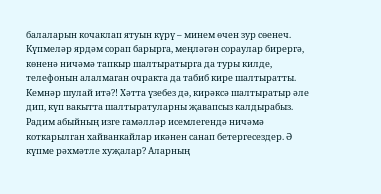балаларын кочаклап ятуын күрү – минем өчен зур сөенеч. Күпмеләр ярдәм сорап барырга, меңләгән сораулар бирергә, көненә ничәмә тапкыр шалтыратырга да туры килде, телефонын алалмаган очракта да табиб кире шалтыратты. Кемнәр шулай итә?! Хәтта үзебез дә, кирәксә шалтыратыр әле дип, күп вакытта шалтыратуларны җавапсыз калдырабыз. Радим абыйның изге гамәлләр исемлегендә ничәмә коткарылган хайванкайлар икәнен санап бетергесездер. Ә күпме рәхмәтле хуҗалар? Аларның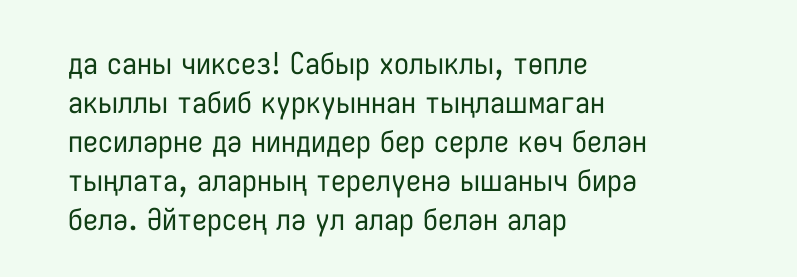да саны чиксез! Сабыр холыклы, төпле акыллы табиб куркуыннан тыңлашмаган песиләрне дә ниндидер бер серле көч белән тыңлата, аларның терелүенә ышаныч бирә белә. Әйтерсең лә ул алар белән алар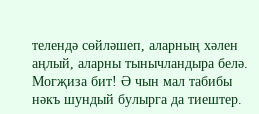телендә сөйләшеп, аларның хәлен аңлый, аларны тынычландыра белә. Могҗиза бит! Ә чын мал табибы нәкъ шундый булырга да тиештер.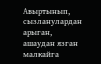Авыртынып, сызланулардан арыган, ашаудан язган малкайга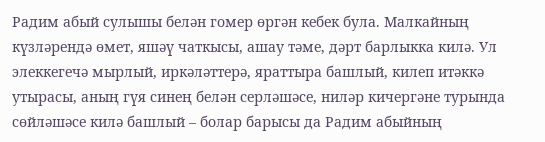Радим абый сулышы белән гомер өргән кебек була. Малкайның күзләрендә өмет, яшәү чаткысы, ашау тәме, дәрт барлыкка килә. Ул элеккегечә мырлый, иркәләттерә, яраттыра башлый, килеп итәккә утырасы, аның гүя синең белән серләшәсе, ниләр кичергәне турында сөйләшәсе килә башлый – болар барысы да Радим абыйның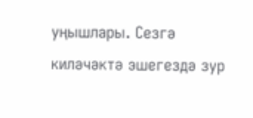уңышлары. Сезгә киләчәктә эшегездә зур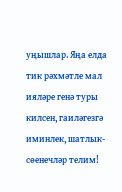уңышлар. Яңа елда тик рәхмәтле мал ияләре генә туры килсен, гаиләгезгә иминлек, шатлык-сөенечләр телим!